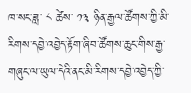ཁ་སང་ཟླ་ ༨ ཚེས་ ༡༣ ཉིན་རྒྱལ་ཚོགས་ཀྱི་མི་རིགས་དབྱེ་འབྱེད་རྟོག་ཞིབ་ཚོགས་ཆུང་གིས་རྒྱ་གཞུང་ལ་ཡུལ་དེའི་ནང་མི་རིགས་དབྱེ་འབྱེད་ཀྱི་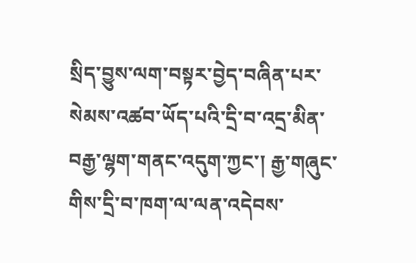སྲིད་བྱུས་ལག་བསྟར་བྱེད་བཞིན་པར་སེམས་འཚབ་ཡོད་པའི་དྲི་བ་འདྲ་མིན་བརྒྱ་ལྷག་གནང་འདུག་ཀྱང་། རྒྱ་གཞུང་གིས་དྲི་བ་ཁག་ལ་ལན་འདེབས་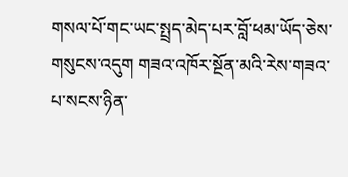གསལ་པོ་གང་ཡང་སྤྲད་མེད་པར་བློ་ཕམ་ཡོད་ཅེས་གསུངས་འདུག གཟའ་འཁོར་སྔོན་མའི་རེས་གཟའ་པ་སངས་ཉིན་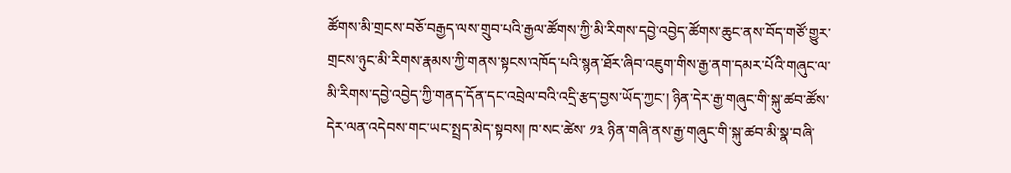ཚོགས་མི་གྲངས་བཅོ་བརྒྱད་ལས་གྲུབ་པའི་རྒྱལ་ཚོགས་ཀྱི་མི་རིགས་དབྱེ་འབྱེད་ཚོགས་ཆུང་ནས་བོད་གཙོ་གྱུར་གྲངས་ཉུང་མི་རིགས་རྣམས་ཀྱི་གནས་སྟངས་འཁོད་པའི་སྙན་ཐོར་ཞིབ་འཇུག་གིས་རྒྱ་ནག་དམར་པོའི་གཞུང་ལ་མི་རིགས་དབྱེ་འབྱེད་ཀྱི་གནད་དོན་དང་འབྲེལ་བའི་འདྲི་རྩད་བྱས་ཡོད་ཀྱང་། ཉིན་དེར་རྒྱ་གཞུང་གི་སྐུ་ཚབ་ཚོས་དེར་ལན་འདེབས་གང་ཡང་སྤྲད་མེད་སྟབས། ཁ་སང་ཚེས་ ༡༣ ཉིན་གཞི་ནས་རྒྱ་གཞུང་གི་སྐུ་ཚབ་མི་སྣ་བཞི་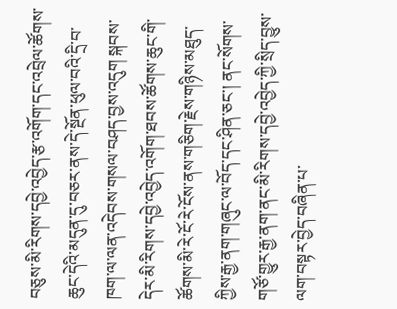བཅུས་མི་རིགས་དབྱེ་འབྱེད་རྩ་འགོག་དང་འབྲེལ་ཚོགས་ཆུང་དེའི་མདུན་དུ་བཅར་ནས་དེ་སྔོན་ཕུལ་བའི་དྲི་བ་ཁག་ལ་ལན་འདེབས་གསལ་བཤད་བྱས་འདུག སྐབས་དེར་མི་རིགས་དབྱེ་འབྱེད་འགོག་ཐབས་ཚོགས་ཆུང་གི་ཚོགས་མི་རེ་ངོ་རེ་ངོས་ནས་གཅིག་རྗེས་གཉིས་མཐུད་ཀྱིས་རྒྱ་ནག་གཞུང་ལ་བོད་དང་ཤིན་ཅང་། ནང་སོགས་གཙོ་གྱུར་རྒྱ་ནག་ནང་མི་རིགས་དབྱེ་འབྱེད་ཀྱི་སྲིད་བྱུས་ལག་བསྟར་བྱེད་བཞིན་པ་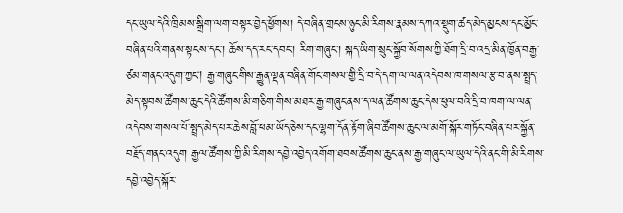དང་ཡུལ་དེའི་ཁྲིམས་སྒྲིག་ལག་བསྟར་བྱེད་ཕྱོགས། དེ་བཞིན་གྲངས་ཉུང་མི་རིགས་རྣམས་དཀའ་སྡུག་ཚད་མེད་མྱངས་དང་མྱོང་བཞིན་པའི་གནས་སྟངས་དང་། ཆོས་དད་རང་དབང་། རིག་གཞུང་། སྐད་ཡིག་སྲུང་སྐྱོབ་སོགས་ཀྱི་ཐོག་དྲི་བ་འདྲ་མིན་ཁྱོན་བརྒྱ་ཙམ་གནང་འདུག་ཀྱང། རྒྱ་གཞུང་གིས་རྒྱུན་ལྡན་བཞིན་གོང་གསལ་གྱི་དྲི་བ་དེ་དག་ལ་ལན་འདེབས་ཁ་གསལ་རྩ་བ་ནས་སྤྲད་མེད་སྟབས་ཚོགས་ཆུང་དེའི་ཚོགས་མི་གཅིག་གིས་མཐར་རྒྱ་གཞུང་ནས་ད་ལན་ཚོགས་ཆུང་དེས་ཕུལ་བའི་དྲི་བ་ཁག་ལ་ལན་འདེབས་གསལ་པོ་སྤྲད་མེད་པར་ཆེས་བློ་ཕམ་ཡོད་ཅེས་དང་ལྷག་དོན་རྟོག་ཞིབ་ཚོགས་ཆུང་ལ་མགོ་སྐོར་གཏོང་བཞིན་པར་སྐྱོན་བརྗོད་གནང་འདུག རྒྱལ་ཚོགས་ཀྱི་མི་རིགས་དབྱེ་འབྱེད་འགོག་ཐབས་ཚོགས་ཆུང་ནས་རྒྱ་གཞུང་ལ་ཡུལ་དེའི་ནང་གི་མི་རིགས་དབྱེ་འབྱེད་སྐོར་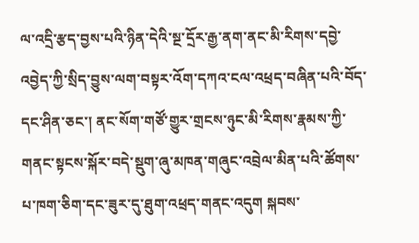ལ་འདྲི་རྩད་བྱས་པའི་ཉིན་དེའི་སྔ་དྲོར་རྒྱ་ནག་ནང་མི་རིགས་དབྱེ་འབྱེད་ཀྱི་སྲིད་བྱུས་ལག་བསྟར་འོག་དཀའ་ངལ་འཕྲད་བཞིན་པའི་བོད་དང་ཤིན་ཅང་། ནང་སོག་གཙོ་གྱུར་གྲངས་ཉུང་མི་རིགས་རྣམས་ཀྱི་གནང་སྟངས་སྐོར་བདེ་སྡུག་ཞུ་མཁན་གཞུང་འབྲེལ་མིན་པའི་ཚོགས་པ་ཁག་ཅིག་དང་ཟུར་དུ་ཐུག་འཕྲད་གནང་འདུག སྐབས་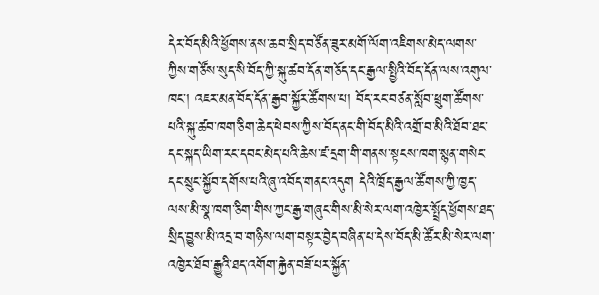དེར་བོད་མིའི་ཕྱོགས་ནས་ཆབ་སྲིད་བཙོན་ཟུར་མགོ་ལོག་འཇིགས་མེད་ལགས་ཀྱིས་གཙོས་སུད་སི་བོད་ཀྱི་སྐུ་ཚབ་དོན་གཅོད་དང་རྒྱལ་སྤྱིའི་བོད་དོན་ལས་འགུལ་ཁང་། འཇར་མན་བོད་དོན་རྒྱབ་སྐྱོར་ཚོགས་པ། བོད་རང་བཙན་སློབ་ཕྲུག་ཚོགས་པའི་སྐུ་ཚབ་ཁག་ཅིག་ཆེད་ཕེབས་ཀྱིས་བོད་ནང་གི་བོད་མིའི་འགྲོ་བ་མིའི་ཐོབ་ཐང་དང་སྐད་ཡིག་རང་དབང་མེད་པའི་ཆེས་ཛ་དྲག་གི་གནས་སྟངས་ཁག་སྙན་གསེང་དང་སྲུང་སྐྱོབ་དགོས་པའི་ཞུ་འབོད་གནང་འདུག དེའི་ཁྲོད་རྒྱལ་ཚོགས་ཀྱི་ཁྱད་ལས་མི་སྣ་ཁག་ཅིག་གིས་ཀྱང་རྒྱ་གཞུང་གིས་མི་སེར་ལག་འཁྱེར་སྤྲོད་ཕྱོགས་ཐད་སྲིད་བྱུས་མི་འདྲ་བ་གཉིས་ལག་བསྟར་བྱེད་བཞིན་པ་དེས་བོད་མི་ཚོར་མི་སེར་ལག་འཁྱེར་ཐོབ་རྒྱུའི་ཐད་འགོག་རྐྱེན་བཟོ་པར་སྐྱོན་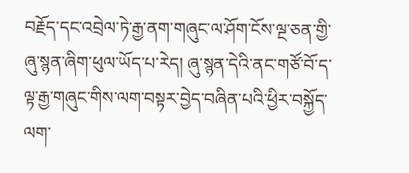བརྗོད་དང་འབྲེལ་ཏེ་རྒྱ་ནག་གཞུང་ལ་ཤོག་ངོས་ལྔ་ཅན་གྱི་ཞུ་སྙན་ཞིག་ཕུལ་ཡོད་པ་རེད། ཞུ་སྙན་དེའི་ནང་གཙོ་བོ་ད་ལྟ་རྒྱ་གཞུང་གིས་ལག་བསྟར་བྱེད་བཞིན་པའི་ཕྱིར་བསྐྱོད་ལག་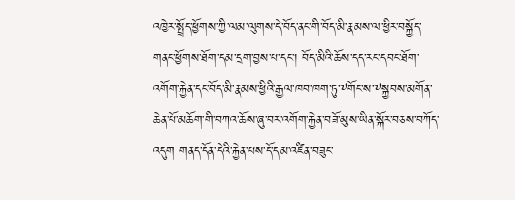འཁྱེར་སྤྲོད་ཕྱོགས་ཀྱི་ལམ་ལུགས་དེ་བོད་ནང་གི་བོད་མི་རྣམས་ལ་ཕྱིར་བསྐྱོད་གནང་ཕྱོགས་ཐོག་དམ་དྲག་བྱས་པ་དང་། བོད་མིའི་ཆོས་དད་རང་དབང་ཐོག་འགོག་རྐྱེན་དང་བོད་མི་རྣམས་ཕྱིའི་རྒྱལ་ཁབ་ཁག་ཏུ་༸གོང་ས་༸སྐྱབས་མགོན་ཆེན་པོ་མཆོག་གི་བཀའ་ཆོས་ཞུ་བར་འགོག་རྐྱེན་བཟོ་མུས་ཡིན་སྐོར་བཅས་བཀོད་འདུག གནད་དོན་དེའི་རྐྱེན་པས་དོ་དམ་འཛིན་བཟུང་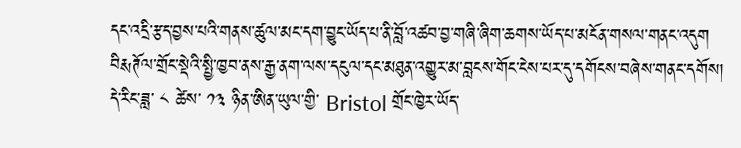དང་འདྲི་རྩད་བྱས་པའི་གནས་ཚུལ་མང་དག་བྱུང་ཡོད་པ་ནི་བློ་འཚབ་བྱ་གཞི་ཞིག་ཆགས་ཡོད་པ་མངོན་གསལ་གནང་འདུག
བིརྶཊོལ་གྲོང་སྡེའི་སྤྱི་ཁྱབ་ནས་རྒྱ་ནག་ལས་དངུལ་དང་མཐུན་འགྱུར་མ་བླངས་གོང་ངེས་པར་དུ་དགོངས་བཞེས་གནང་དགོས།
དེ་རིང་ཟླ་ ༨ ཚེས་ ༡༣ ཉིན་ཨིན་ཡུལ་གྱི་ Bristol གྲོང་ཁྱེར་ཡོད་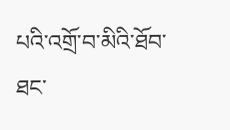པའི་འགྲོ་བ་མིའི་ཐོབ་ཐང་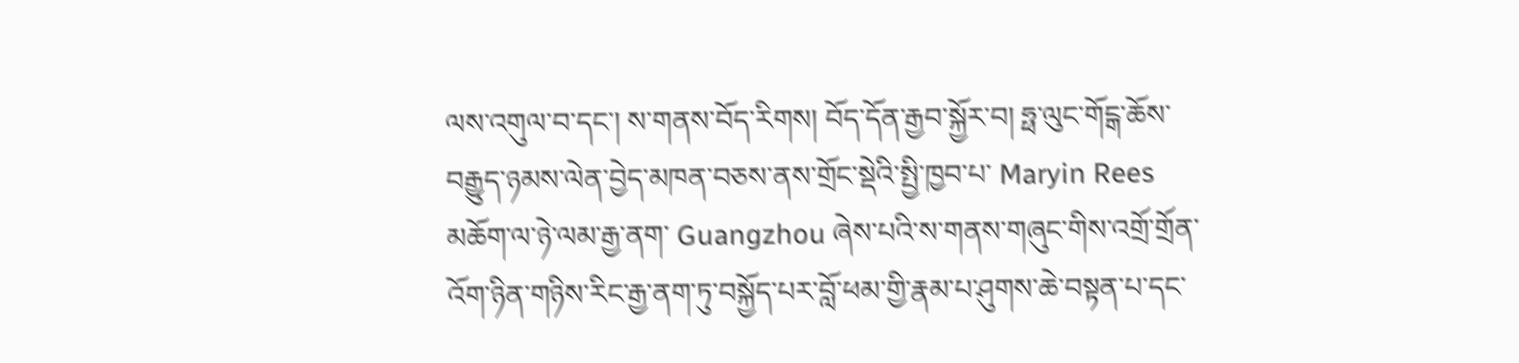ལས་འགུལ་བ་དང་། ས་གནས་བོད་རིགས། བོད་དོན་རྒྱབ་སྐྱོར་བ། ཧྥ་ལུང་གོངྒ་ཆོས་བརྒྱུད་ཉམས་ལེན་བྱེད་མཁན་བཅས་ནས་གྲོང་སྡེའི་སྤྱི་ཁྱབ་པ་ Maryin Rees མཆོག་ལ་ཉེ་ལམ་རྒྱ་ནག་ Guangzhou ཞེས་པའི་ས་གནས་གཞུང་གིས་འགྲོ་གྲོན་འོག་ཉིན་གཉིས་རིང་རྒྱ་ནག་ཏུ་བསྐྱོད་པར་བློ་ཕམ་གྱི་རྣམ་པ་ཤུགས་ཆེ་བསྟན་པ་དང་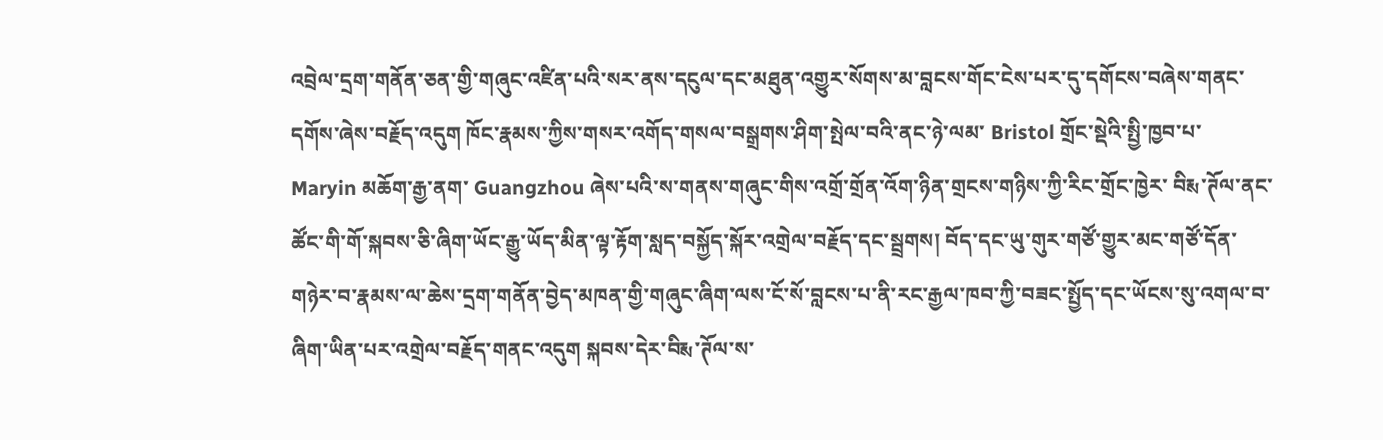འབྲེལ་དྲག་གནོན་ཅན་གྱི་གཞུང་འཛིན་པའི་སར་ནས་དངུལ་དང་མཐུན་འགྱུར་སོགས་མ་བླངས་གོང་ངེས་པར་དུ་དགོངས་བཞེས་གནང་དགོས་ཞེས་བརྗོད་འདུག ཁོང་རྣམས་ཀྱིས་གསར་འགོད་གསལ་བསྒྲགས་ཤིག་སྤེལ་བའི་ནང་ཉེ་ལམ་ Bristol གྲོང་སྡེའི་སྤྱི་ཁྱབ་པ་ Maryin མཆོག་རྒྱ་ནག་ Guangzhou ཞེས་པའི་ས་གནས་གཞུང་གིས་འགྲོ་གྲོན་འོག་ཉིན་གྲངས་གཉིས་ཀྱི་རིང་གྲོང་ཁྱེར་ བིརྶ་ཊོལ་ནང་ཚོང་གི་གོ་སྐབས་ཅི་ཞིག་ཡོང་རྒྱུ་ཡོད་མིན་ལྟ་རྟོག་སླད་བསྐྱོད་སྐོར་འགྲེལ་བརྗོད་དང་སྦྲགས། བོད་དང་ཡུ་གུར་གཙོ་གྱུར་མང་གཙོ་དོན་གཉེར་བ་རྣམས་ལ་ཆེས་དྲག་གནོན་བྱེད་མཁན་གྱི་གཞུང་ཞིག་ལས་ངོ་སོ་བླངས་པ་ནི་རང་རྒྱལ་ཁབ་ཀྱི་བཟང་སྤྱོད་དང་ཡོངས་སུ་འགལ་བ་ཞིག་ཡིན་པར་འགྲེལ་བརྗོད་གནང་འདུག སྐབས་དེར་བིརྶ་ཊོལ་ས་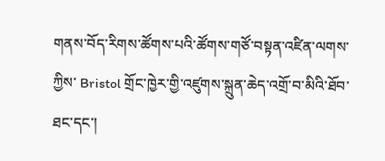གནས་བོད་རིགས་ཚོགས་པའི་ཚོགས་གཙོ་བསྟན་འཛིན་ལགས་ཀྱིས་ Bristol གྲོང་ཁྱེར་གྱི་འཛུགས་སྐྲུན་ཆེད་འགྲོ་བ་མིའི་ཐོབ་ཐང་དང་།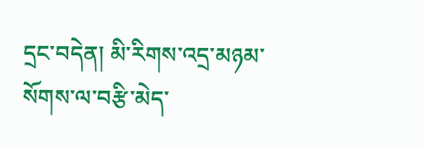དྲང་བདེན། མི་རིགས་འདྲ་མཉམ་སོགས་ལ་བརྩི་མེད་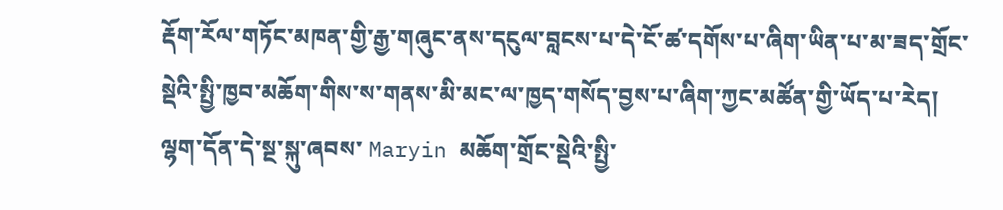རྡོག་རོལ་གཏོང་མཁན་གྱི་རྒྱ་གཞུང་ནས་དངུལ་བླངས་པ་དེ་ངོ་ཚ་དགོས་པ་ཞིག་ཡིན་པ་མ་ཟད་གྲོང་སྡེའི་སྤྱི་ཁྱབ་མཆོག་གིས་ས་གནས་མི་མང་ལ་ཁྱད་གསོད་བྱས་པ་ཞིག་ཀྱང་མཚོན་གྱི་ཡོད་པ་རེད། ལྷག་དོན་དེ་སྔ་སྐུ་ཞབས་ Maryin མཆོག་གྲོང་སྡེའི་སྤྱི་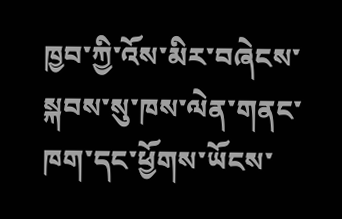ཁྱབ་ཀྱི་འོས་མིར་བཞེངས་སྐབས་སུ་ཁས་ལེན་གནང་ཁག་དང་ཕྱོགས་ཡོངས་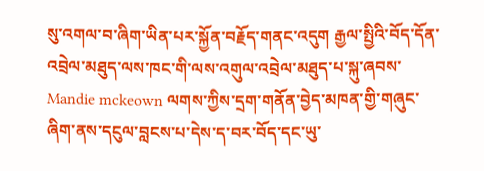སུ་འགལ་བ་ཞིག་ཡིན་པར་སྐྱོན་བརྗོད་གནང་འདུག རྒྱལ་སྤྱིའི་བོད་དོན་འབྲེལ་མཐུད་ལས་ཁང་གི་ལས་འགུལ་འབྲེལ་མཐུད་པ་སྐུ་ཞབས་ Mandie mckeown ལགས་ཀྱིས་དྲག་གནོན་བྱེད་མཁན་གྱི་གཞུང་ཞིག་ནས་དངུལ་བླངས་པ་དེས་ད་བར་བོད་དང་ཡུ་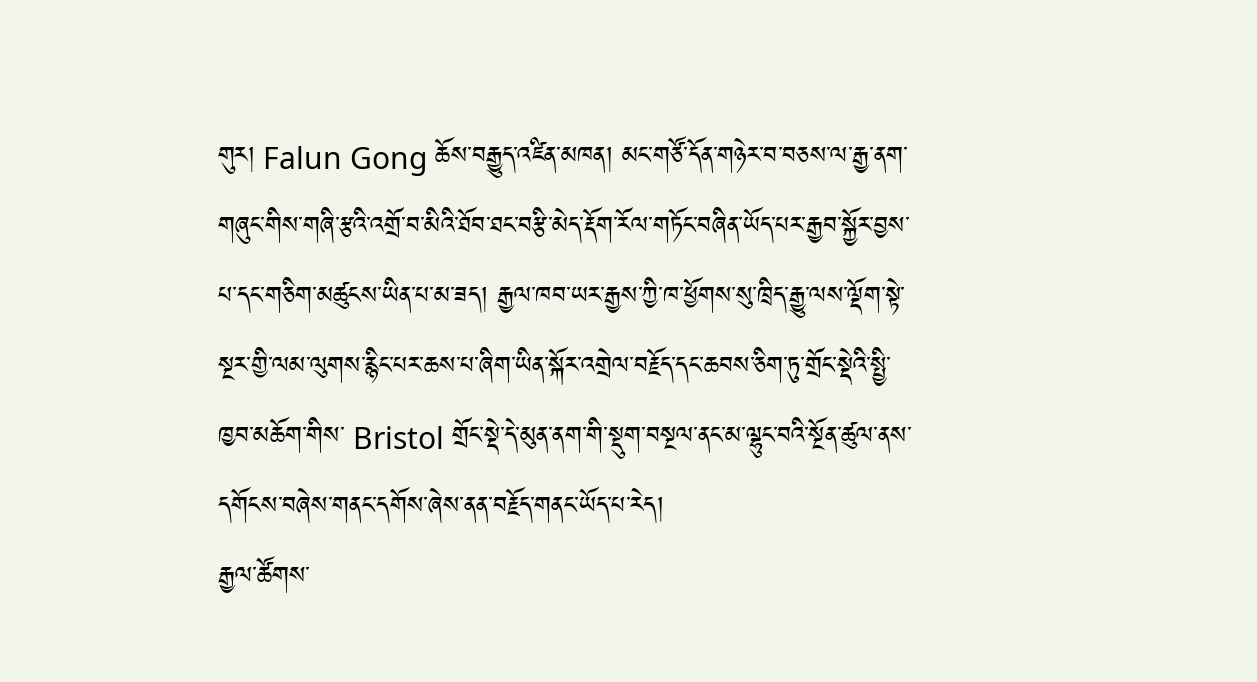གུར། Falun Gong ཆོས་བརྒྱུད་འཛིན་མཁན། མང་གཙོ་དོན་གཉེར་བ་བཅས་ལ་རྒྱ་ནག་གཞུང་གིས་གཞི་རྩའི་འགྲོ་བ་མིའི་ཐོབ་ཐང་བརྩི་མེད་རྡོག་རོལ་གཏོང་བཞིན་ཡོད་པར་རྒྱབ་སྐྱོར་བྱས་པ་དང་གཅིག་མཚུངས་ཡིན་པ་མ་ཟད། རྒྱལ་ཁབ་ཡར་རྒྱས་ཀྱི་ཁ་ཕྱོགས་སུ་ཁྲིད་རྒྱུ་ལས་ལྡོག་སྟེ་སྔར་གྱི་ལམ་ལུགས་རྙིང་པར་ཆས་པ་ཞིག་ཡིན་སྐོར་འགྲེལ་བརྗོད་དང་ཆབས་ཅིག་ཏུ་གྲོང་སྡེའི་སྤྱི་ཁྱབ་མཆོག་གིས་ Bristol གྲོང་སྡེ་དེ་མུན་ནག་གི་སྡུག་བསྔལ་ནང་མ་ལྷུང་བའི་སྔོན་ཚུལ་ནས་དགོངས་བཞེས་གནང་དགོས་ཞེས་ནན་བརྗོད་གནང་ཡོད་པ་རེད།
རྒྱལ་ཚོགས་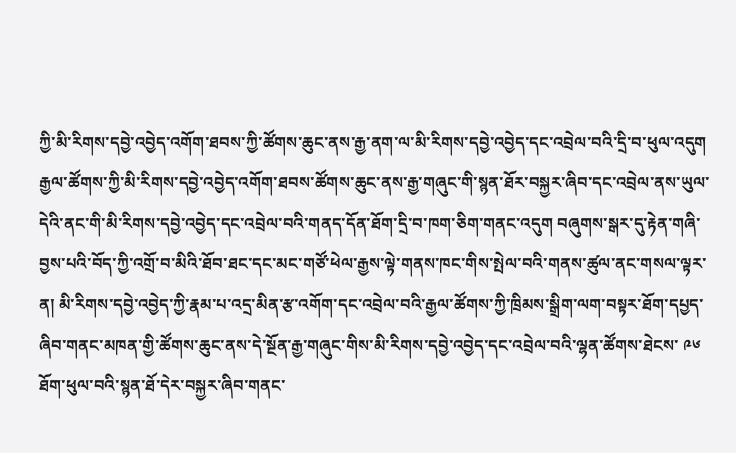ཀྱི་མི་རིགས་དབྱེ་འབྱེད་འགོག་ཐབས་ཀྱི་ཚོགས་ཆུང་ནས་རྒྱ་ནག་ལ་མི་རིགས་དབྱེ་འབྱེད་དང་འབྲེལ་བའི་དྲི་བ་ཕུལ་འདུག
རྒྱལ་ཚོགས་ཀྱི་མི་རིགས་དབྱེ་འབྱེད་འགོག་ཐབས་ཚོགས་ཆུང་ནས་རྒྱ་གཞུང་གི་སྙན་ཐོར་བསྐྱར་ཞིབ་དང་འབྲེལ་ནས་ཡུལ་དེའི་ནང་གི་མི་རིགས་དབྱེ་འབྱེད་དང་འབྲེལ་བའི་གནད་དོན་ཐོག་དྲི་བ་ཁག་ཅིག་གནང་འདུག བཞུགས་སྒར་དུ་རྟེན་གཞི་བྱས་པའི་བོད་ཀྱི་འགྲོ་བ་མིའི་ཐོབ་ཐང་དང་མང་གཙོ་ཕེལ་རྒྱས་ལྟེ་གནས་ཁང་གིས་སྤེལ་བའི་གནས་ཚུལ་ནང་གསལ་ལྟར་ན། མི་རིགས་དབྱེ་འབྱེད་ཀྱི་རྣམ་པ་འདྲ་མིན་རྩ་འགོག་དང་འབྲེལ་བའི་རྒྱལ་ཚོགས་ཀྱི་ཁྲིམས་སྒྲིག་ལག་བསྟར་ཐོག་དཔྱད་ཞིབ་གནང་མཁན་གྱི་ཚོགས་ཆུང་ནས་དེ་སྔོན་རྒྱ་གཞུང་གིས་མི་རིགས་དབྱེ་འབྱེད་དང་འབྲེལ་བའི་ལྷན་ཚོགས་ཐེངས་ ༩༦ ཐོག་ཕུལ་བའི་སྙན་ཐོ་དེར་བསྐྱར་ཞིབ་གནང་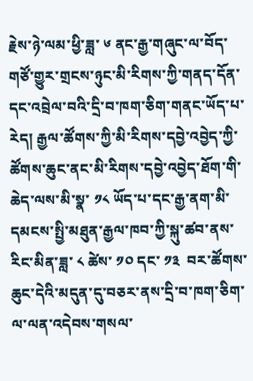རྗེས་ཉེ་ལམ་ཕྱི་ཟླ་ ༦ ནང་རྒྱ་གཞུང་ལ་བོད་གཙོ་གྱུར་གྲངས་ཉུང་མི་རིགས་ཀྱི་གནད་དོན་དང་འབྲེལ་བའི་དྲི་བ་ཁག་ཅིག་གནང་ཡོད་པ་རེད། རྒྱལ་ཚོགས་ཀྱི་མི་རིགས་དབྱེ་འབྱེད་ཀྱི་ཚོགས་ཆུང་ནང་མི་རིགས་དབྱེ་འབྱེད་ཐོག་གི་ཆེད་ལས་མི་སྣ་ ༡༨ ཡོད་པ་དང་རྒྱ་ནག་མི་དམངས་སྤྱི་མཐུན་རྒྱལ་ཁབ་ཀྱི་སྐུ་ཚབ་ནས་རིང་མིན་ཟླ་ ༨ ཚེས་ ༡༠ དང་ ༡༣  བར་ཚོགས་ཆུང་དེའི་མདུན་དུ་བཅར་ནས་དྲི་བ་ཁག་ཅིག་ལ་ལན་འདེབས་གསལ་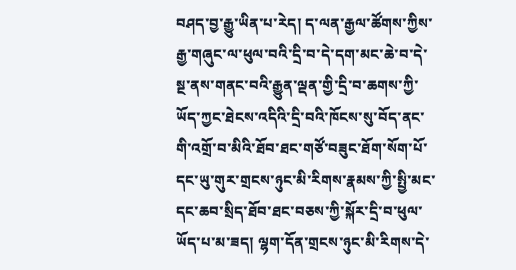བཤད་བྱ་རྒྱུ་ཡིན་པ་རེད། ད་ལན་རྒྱལ་ཚོགས་ཀྱིས་རྒྱ་གཞུང་ལ་ཕུལ་བའི་དྲི་བ་དེ་དག་མང་ཆེ་བ་དེ་སྔ་ནས་གནང་བའི་རྒྱུན་ལྡན་གྱི་དྲི་བ་ཆགས་ཀྱི་ཡོད་ཀྱང་ཐེངས་འདིའི་དྲི་བའི་ཁོངས་སུ་བོད་ནང་གི་འགྲོ་བ་མིའི་ཐོབ་ཐང་གཙོ་བཟུང་ཐོག་སོག་པོ་དང་ཡུ་གུར་གྲངས་ཉུང་མི་རིགས་རྣམས་ཀྱི་སྤྱི་མང་དང་ཆབ་སྲིད་ཐོབ་ཐང་བཅས་ཀྱི་སྐོར་དྲི་བ་ཕུལ་ཡོད་པ་མ་ཟད། ལྷག་དོན་གྲངས་ཉུང་མི་རིགས་དེ་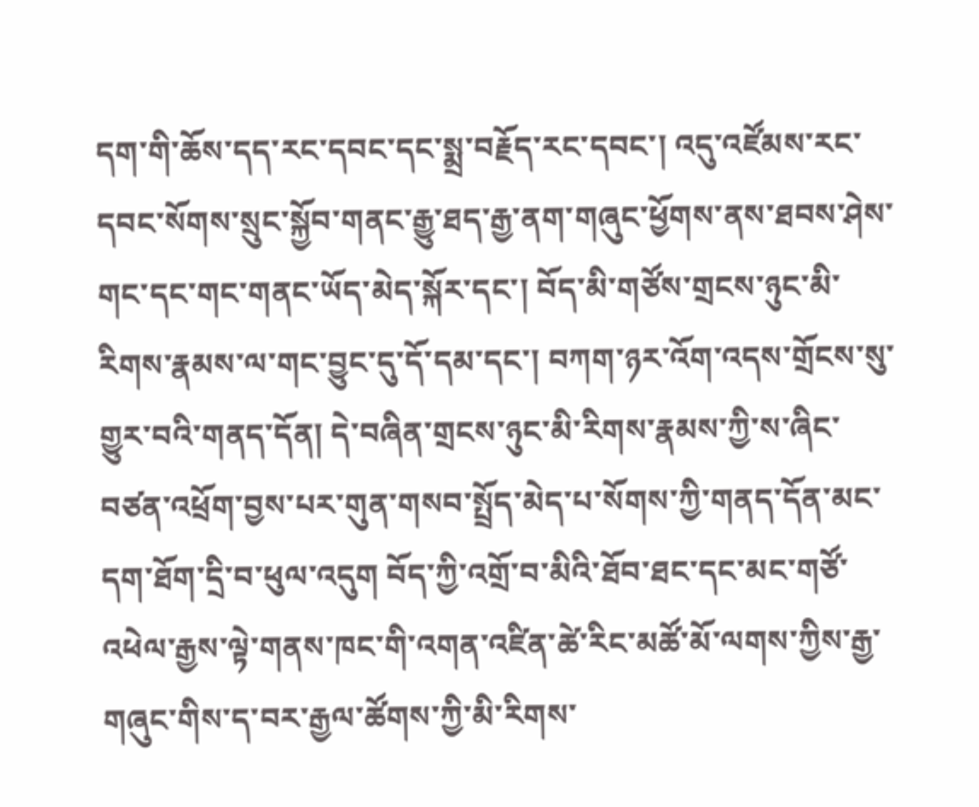དག་གི་ཆོས་དད་རང་དབང་དང་སྨྲ་བརྗོད་རང་དབང་། འདུ་འཛོམས་རང་དབང་སོགས་སྲུང་སྐྱོབ་གནང་རྒྱུ་ཐད་རྒྱ་ནག་གཞུང་ཕྱོགས་ནས་ཐབས་ཤེས་གང་དང་གང་གནང་ཡོད་མེད་སྐོར་དང་། བོད་མི་གཙོས་གྲངས་ཉུང་མི་རིགས་རྣམས་ལ་གང་བྱུང་དུ་དོ་དམ་དང་། བཀག་ཉར་འོག་འདས་གྲོངས་སུ་གྱུར་བའི་གནད་དོན། དེ་བཞིན་གྲངས་ཉུང་མི་རིགས་རྣམས་ཀྱི་ས་ཞིང་བཙན་འཕྲོག་བྱས་པར་གུན་གསབ་སྤྲོད་མེད་པ་སོགས་ཀྱི་གནད་དོན་མང་དག་ཐོག་དྲི་བ་ཕུལ་འདུག བོད་ཀྱི་འགྲོ་བ་མིའི་ཐོབ་ཐང་དང་མང་གཙོ་འཕེལ་རྒྱས་ལྟེ་གནས་ཁང་གི་འགན་འཛིན་ཚེ་རིང་མཚོ་མོ་ལགས་ཀྱིས་རྒྱ་གཞུང་གིས་ད་བར་རྒྱལ་ཚོགས་ཀྱི་མི་རིགས་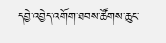དབྱེ་འབྱེད་འགོག་ཐབས་ཚོགས་ཆུང་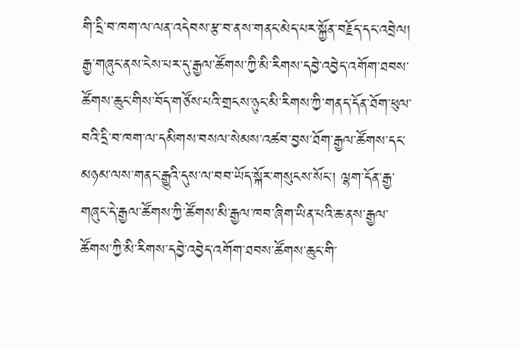གི་དྲི་བ་ཁག་ལ་ལན་འདེབས་རྩ་བ་ནས་གནང་མེད་པར་སྐྱོན་བརྗོད་དང་འབྲེལ། རྒྱ་གཞུང་ནས་ངེས་པར་དུ་རྒྱལ་ཚོགས་ཀྱི་མི་རིགས་དབྱེ་འབྱེད་འགོག་ཐབས་ཚོགས་ཆུང་གིས་བོད་གཙོས་པའི་གྲངས་ཉུང་མི་རིགས་ཀྱི་གནད་དོན་ཐོག་ཕུལ་བའི་དྲི་བ་ཁག་ལ་དམིགས་བསལ་སེམས་འཚབ་བྱས་ཐོག་རྒྱལ་ཚོགས་དང་མཉམ་ལས་གནང་རྒྱུའི་དུས་ལ་བབ་ཡོད་སྐོར་གསུངས་སོང་། ལྷག་དོན་རྒྱ་གཞུང་དེ་རྒྱལ་ཚོགས་ཀྱི་ཚོགས་མི་རྒྱལ་ཁབ་ཞིག་ཡིན་པའི་ཆ་ནས་རྒྱལ་ཚོགས་ཀྱི་མི་རིགས་དབྱེ་འབྱེད་འགོག་ཐབས་ཚོགས་ཆུང་གི་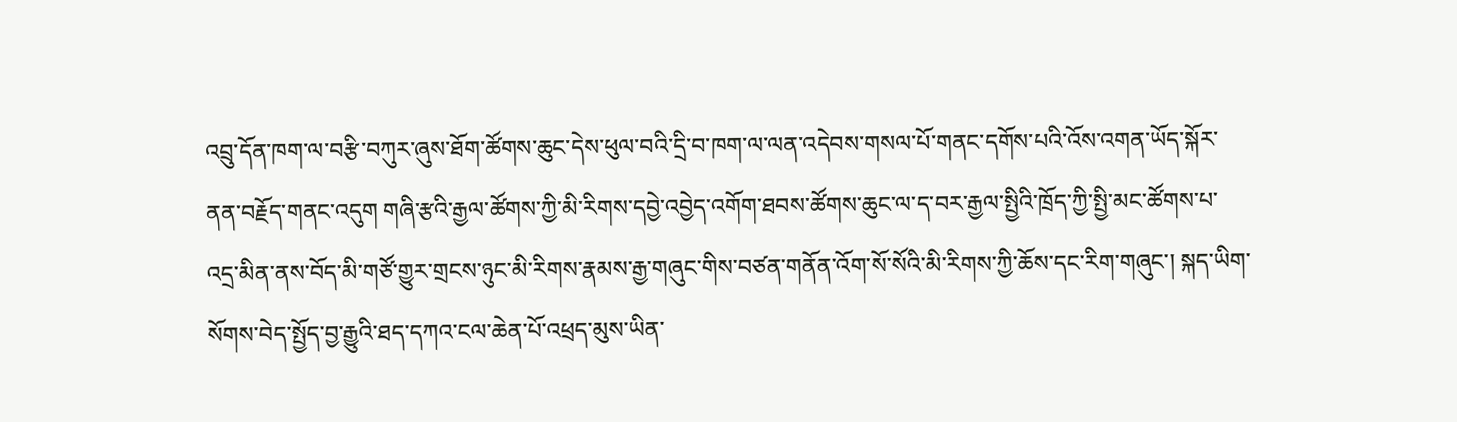འབྲུ་དོན་ཁག་ལ་བརྩི་བཀུར་ཞུས་ཐོག་ཚོགས་ཆུང་དེས་ཕུལ་བའི་དྲི་བ་ཁག་ལ་ལན་འདེབས་གསལ་པོ་གནང་དགོས་པའི་འོས་འགན་ཡོད་སྐོར་ནན་བརྗོད་གནང་འདུག གཞི་རྩའི་རྒྱལ་ཚོགས་ཀྱི་མི་རིགས་དབྱེ་འབྱེད་འགོག་ཐབས་ཚོགས་ཆུང་ལ་ད་བར་རྒྱལ་སྤྱིའི་ཁྲོད་ཀྱི་སྤྱི་མང་ཚོགས་པ་འདྲ་མིན་ནས་བོད་མི་གཙོ་གྱུར་གྲངས་ཉུང་མི་རིགས་རྣམས་རྒྱ་གཞུང་གིས་བཙན་གནོན་འོག་སོ་སོའི་མི་རིགས་ཀྱི་ཆོས་དང་རིག་གཞུང་། སྐད་ཡིག་སོགས་བེད་སྤྱོད་བྱ་རྒྱུའི་ཐད་དཀའ་ངལ་ཆེན་པོ་འཕྲད་མུས་ཡིན་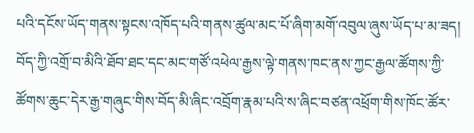པའི་དངོས་ཡོད་གནས་སྟངས་འཁོད་པའི་གནས་ཚུལ་མང་པོ་ཞིག་མགོ་འབུལ་ཞུས་ཡོད་པ་མ་ཟད། བོད་ཀྱི་འགྲོ་བ་མིའི་ཐོབ་ཐང་དང་མང་གཙོ་འཕེལ་རྒྱས་ལྟེ་གནས་ཁང་ནས་ཀྱང་རྒྱལ་ཚོགས་ཀྱི་ཚོགས་ཆུང་དེར་རྒྱ་གཞུང་གིས་བོད་མི་ཞིང་འབྲོག་རྣམ་པའི་ས་ཞིང་བཙན་འཕྲོག་གིས་ཁོང་ཚོར་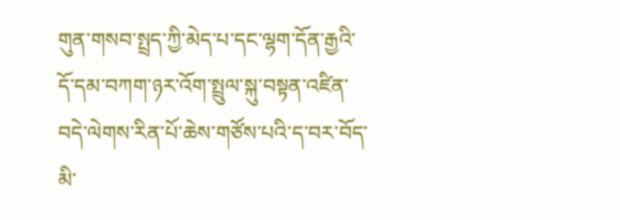གུན་གསབ་སྤྲད་ཀྱི་མེད་པ་དང་ལྷག་དོན་རྒྱའི་དོ་དམ་བཀག་ཉར་འོག་སྤྲུལ་སྐུ་བསྟན་འཛིན་བདེ་ལེགས་རིན་པོ་ཆེས་གཙོས་པའི་ད་བར་བོད་མི་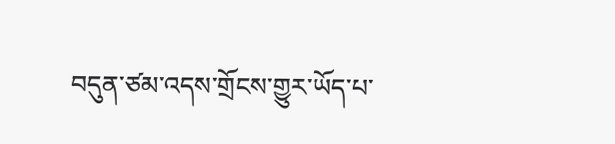བདུན་ཙམ་འདས་གྲོངས་གྱུར་ཡོད་པ་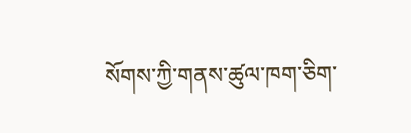སོགས་ཀྱི་གནས་ཚུལ་ཁག་ཅིག་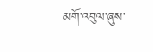མགོ་འབུལ་ཞུས་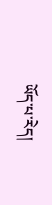ཡོད་པ་རེད།